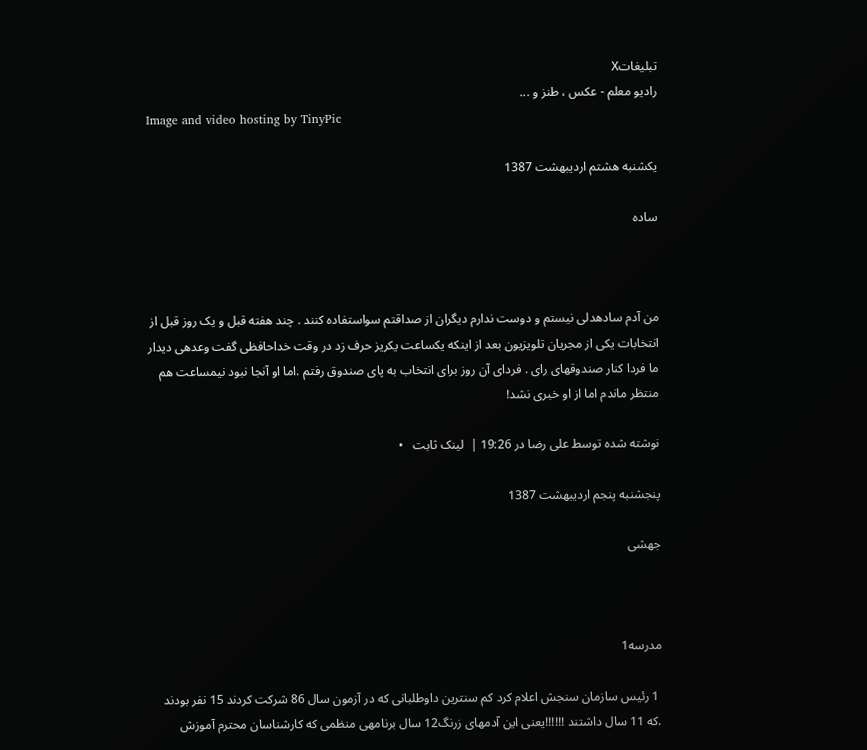تبليغاتX
رادیو معلم - عکس ، طنز و ...
Image and video hosting by TinyPic

یکشنبه هشتم اردیبهشت 1387

ساده



من آدم سادهدلی نیستم و دوست ندارم دیگران از صداقتم سواستفاده کنند . چند هفته قبل و یک روز قبل از انتخابات یکی از مجریان تلویزیون بعد از اینکه یکساعت یکریز حرف زد در وقت خداحافظی گفت وعدهی دیدار ما فردا کنار صندوقهای رای . فردای آن روز برای انتخاب به پای صندوق رفتم .اما او آنجا نبود نیمساعت هم منتظر ماندم اما از او خبری نشد!

نوشته شده توسط علی رضا در 19:26 |  لینک ثابت   •

پنجشنبه پنجم اردیبهشت 1387

جهشی



مدرسه1

 1 رئیس سازمان سنجش اعلام کرد کم سنترین داوطلبانی که در آزمون سال 86 شرکت کردند 15 نفر بودند .که 11 سال داشتند !!!!!!یعنی این آدمهای زرنگ12 سال برنامهی منظمی که کارشناسان محترم آموزش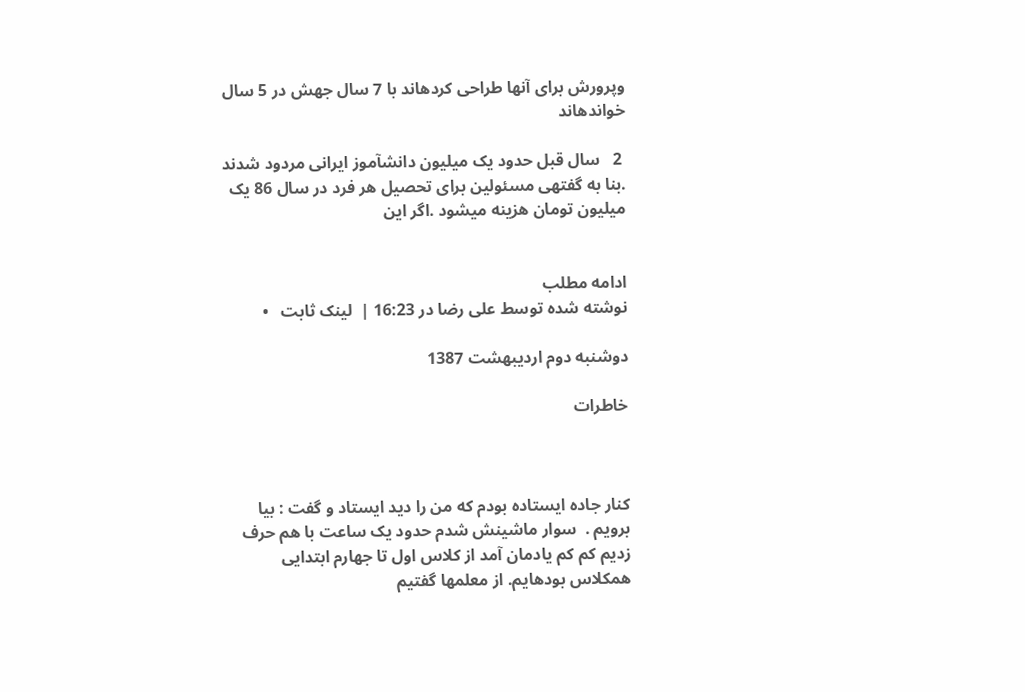وپرورش برای آنها طراحی کردهاند با 7 سال جهش در 5 سال خواندهاند

 2   سال قبل حدود یک میلیون دانشآموز ایرانی مردود شدند  .بنا به گفتهی مسئولین برای تحصیل هر فرد در سال 86 یک میلیون تومان هزینه میشود .اگر این


ادامه مطلب
نوشته شده توسط علی رضا در 16:23 |  لینک ثابت   •

دوشنبه دوم اردیبهشت 1387

خاطرات



کنار جاده ایستاده بودم که من را دید ایستاد و گفت : بیا برویم .  سوار ماشینش شدم حدود یک ساعت با هم حرف زدیم کم کم یادمان آمد از کلاس اول تا جهارم ابتدایی همکلاس بودهایم. از معلمها گفتیم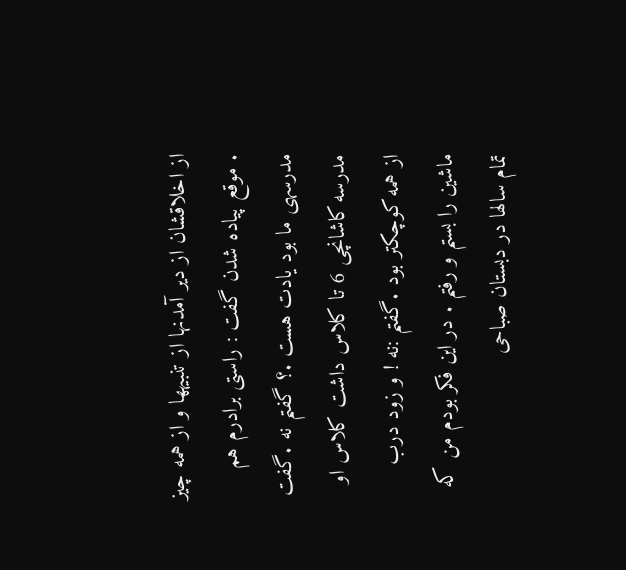از اخلاقشان از دیر آمدنها از تنبیهها و از همه چیز . موقع پیاده شدن گفت : راستی برادرم هم مدرسهی ما بود یادت هست .؟ گفتم نه .گفت مدرسه کاشانچی 6 تا کلاس داشت کلاس او از همه کوچکتر بود .گفتم :نه ! و زود درب ماشین را بستم و رفتم . در این فکر بودم من که تمام سالها در دبستان صباحی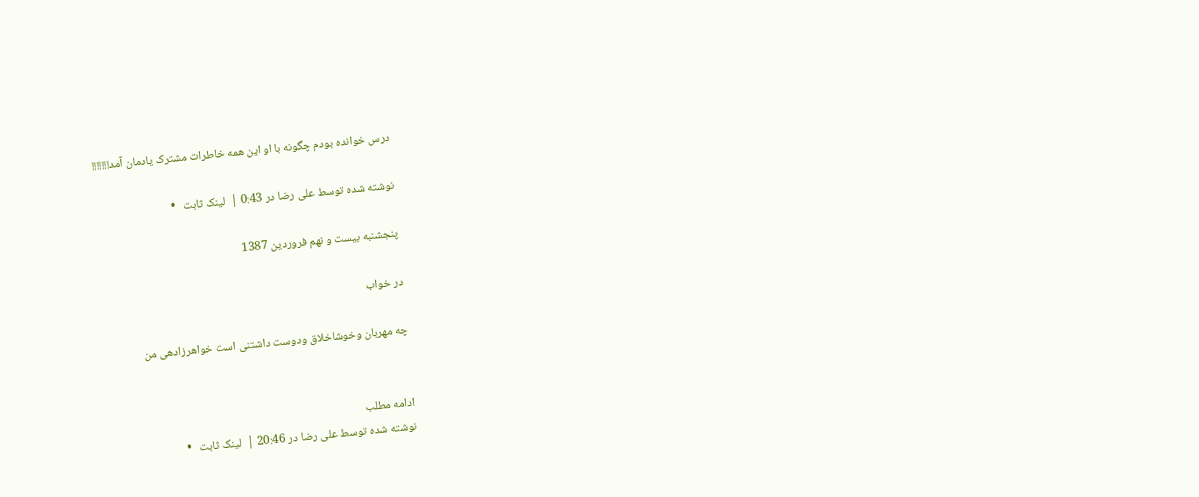درس خوانده بودم چگونه با او این همه خاطرات مشترک یادمان آمد!!!!!!!

نوشته شده توسط علی رضا در 0:43 |  لینک ثابت   •

پنجشنبه بیست و نهم فروردین 1387

در خواب

چه مهربان وخوشاخلاق ودوست داشتنی است خواهرزادهی من


ادامه مطلب
نوشته شده توسط علی رضا در 20:46 |  لینک ثابت   •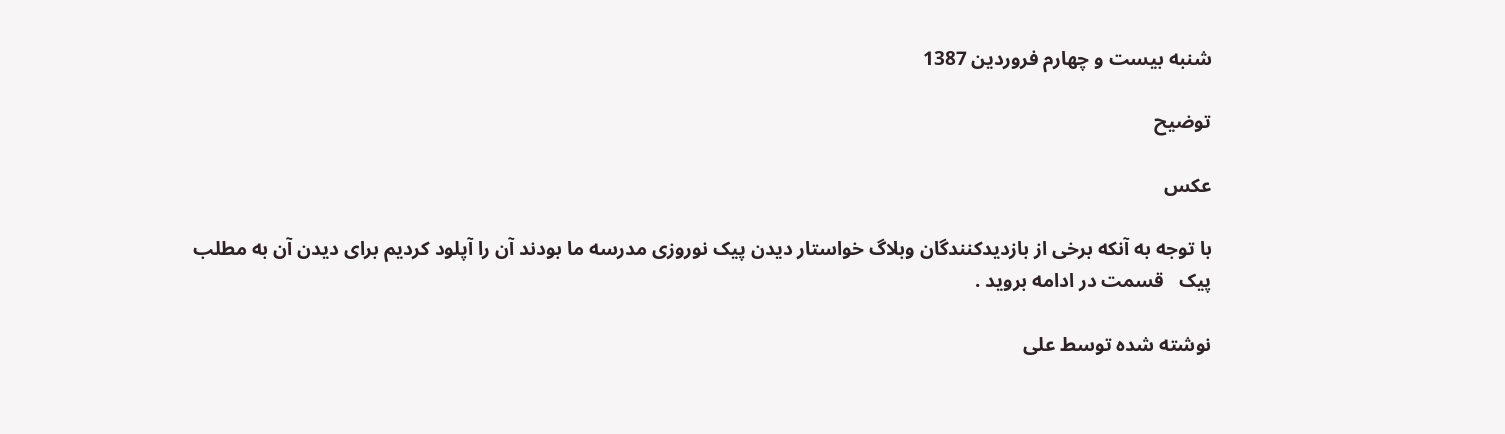شنبه بیست و چهارم فروردین 1387

توضیح

عکس

با توجه به آنکه برخی از بازدیدکنندگان وبلاگ خواستار دیدن پیک نوروزی مدرسه ما بودند آن را آپلود کردیم برای دیدن آن به مطلب پیک   قسمت در ادامه بروید .

نوشته شده توسط علی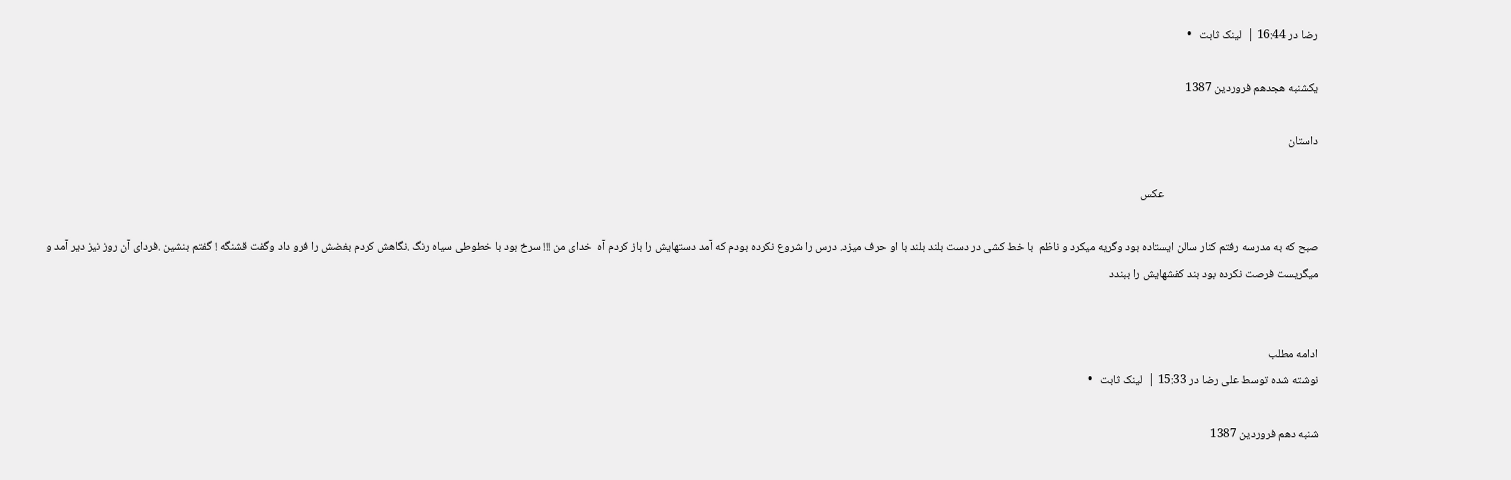رضا در 16:44 |  لینک ثابت   •

یکشنبه هجدهم فروردین 1387

داستان

                                                          عکس

صبح که به مدرسه رفتم کنار سالن ایستاده بود وگریه میکرد و ناظم  با خط کشی در دست بلند بلند با او حرف میزد. درس را شروع نکرده بودم که آمد دستهایش را باز کردم آه  خدای من !!! سرخ بود با خطوطی سیاه رنگ .نگاهش کردم بغضش را فرو داد وگفت قشنگه ! گفتم بنشین .فردای آن روز نیز دیر آمد و میگریست فرصت نکرده بود بند کفشهایش را ببندد


ادامه مطلب
نوشته شده توسط علی رضا در 15:33 |  لینک ثابت   •

شنبه دهم فروردین 1387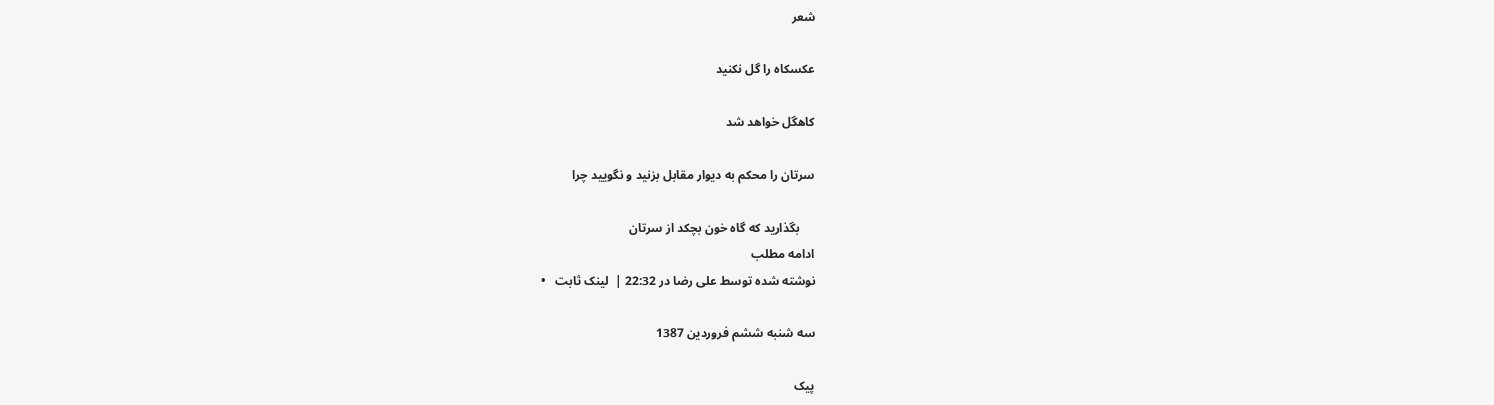شعر

عکسکاه را گل نکنید

کاهگل خواهد شد

سرتان را محکم به دیوار مقابل بزنید و نگویید چرا

     بگذارید که گاه خون بچکد از سرتان
ادامه مطلب
نوشته شده توسط علی رضا در 22:32 |  لینک ثابت   •

سه شنبه ششم فروردین 1387

پیک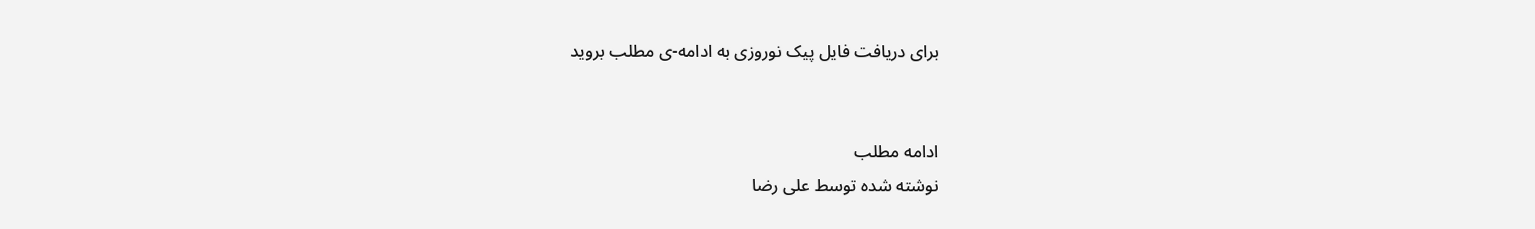برای دریافت فایل پیک نوروزی به ادامه-ی مطلب بروید


ادامه مطلب
نوشته شده توسط علی رضا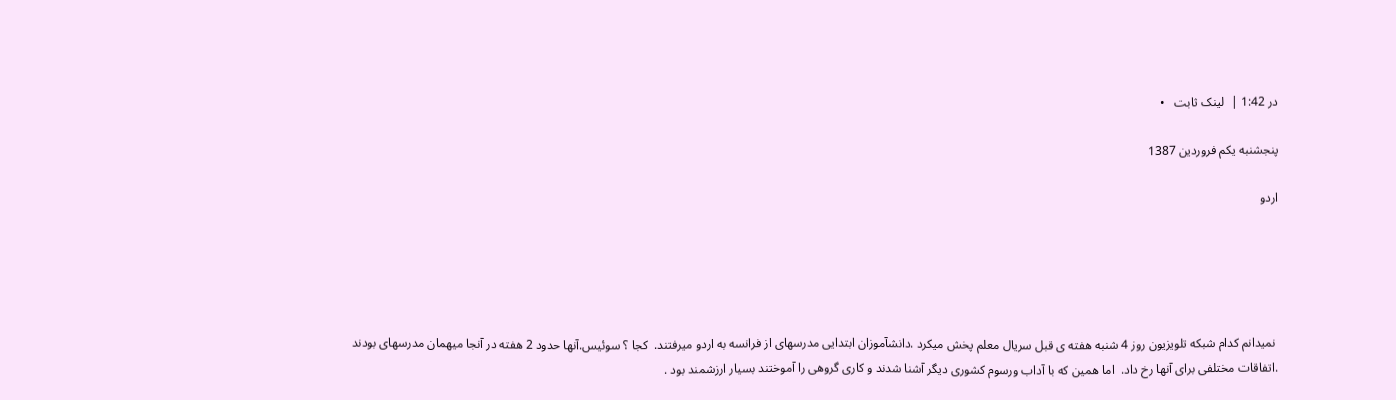در 1:42 |  لینک ثابت   •

پنجشنبه یکم فروردین 1387

اردو





 نمیدانم کدام شبکه تلویزیون روز 4 شنبه هفته ی قبل سریال معلم پخش میکرد .دانشآموزان ابتدایی مدرسهای از فرانسه به اردو میرفتند.  کجا ؟ سوئیس.آنها حدود 2 هفته در آنجا میهمان مدرسهای بودند .اتفاقات مختلفی برای آنها رخ داد.  اما همین که با آداب ورسوم کشوری دیگر آشنا شدند و کاری گروهی را آموختند بسیار ارزشمند بود .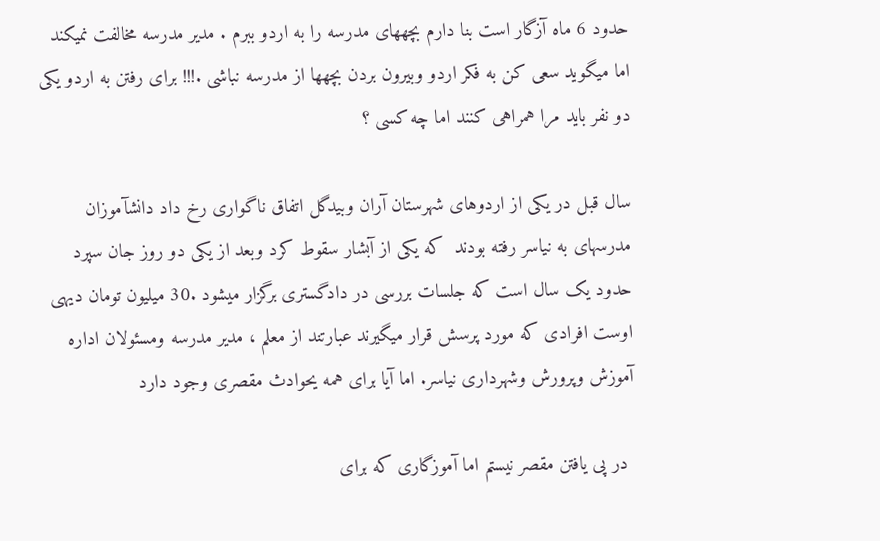حدود 6 ماه آزگار است بنا دارم بچههای مدرسه را به اردو ببرم . مدیر مدرسه مخالفت نمیکند اما میگوید سعی کن به فکر اردو وبیرون بردن بچهها از مدرسه نباشی .!!! برای رفتن به اردو یکی دو نفر باید مرا همراهی کنند اما چه کسی ؟

سال قبل در یکی از اردوهای شهرستان آران وبیدگل اتفاق ناگواری رخ داد دانشآموزان مدرسهای به نیاسر رفته بودند  که یکی از آبشار سقوط کرد وبعد از یکی دو روز جان سپرد حدود یک سال است که جلسات بررسی در دادگستری برگزار میشود .30 میلیون تومان دیهی اوست افرادی که مورد پرسش قرار میگیرند عبارتند از معلم ، مدیر مدرسه ومسئولان اداره  آموزش وپرورش وشهرداری نیاسر. اما آیا برای همه یحوادث مقصری وجود دارد

 در پی یافتن مقصر نیستم اما آموزگاری که برای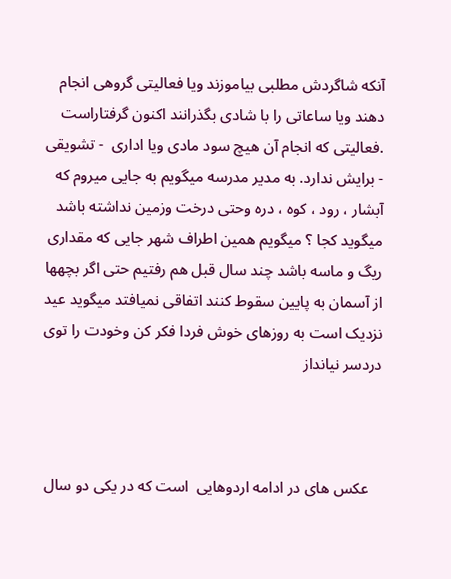آنکه شاگردش مطلبی بیاموزند ویا فعالیتی گروهی انجام دهند ویا ساعاتی را با شادی بگذرانند اکنون گرفتاراست .فعالیتی که انجام آن هیچ سود مادی ویا اداری  - تشویقی - برایش ندارد. به مدیر مدرسه میگویم به جایی میروم که آبشار ، رود ، کوه ، دره وحتی درخت وزمین نداشته باشد میگوید کجا ؟ میگویم همین اطراف شهر جایی که مقداری ریگ و ماسه باشد چند سال قبل هم رفتیم حتی اگر بچهها از آسمان به پایین سقوط کنند اتفاقی نمیافتد میگوید عید نزدیک است به روزهای خوش فردا فکر کن وخودت را توی دردسر نیانداز



   عکس های در ادامه اردوهایی  است که در یکی دو سال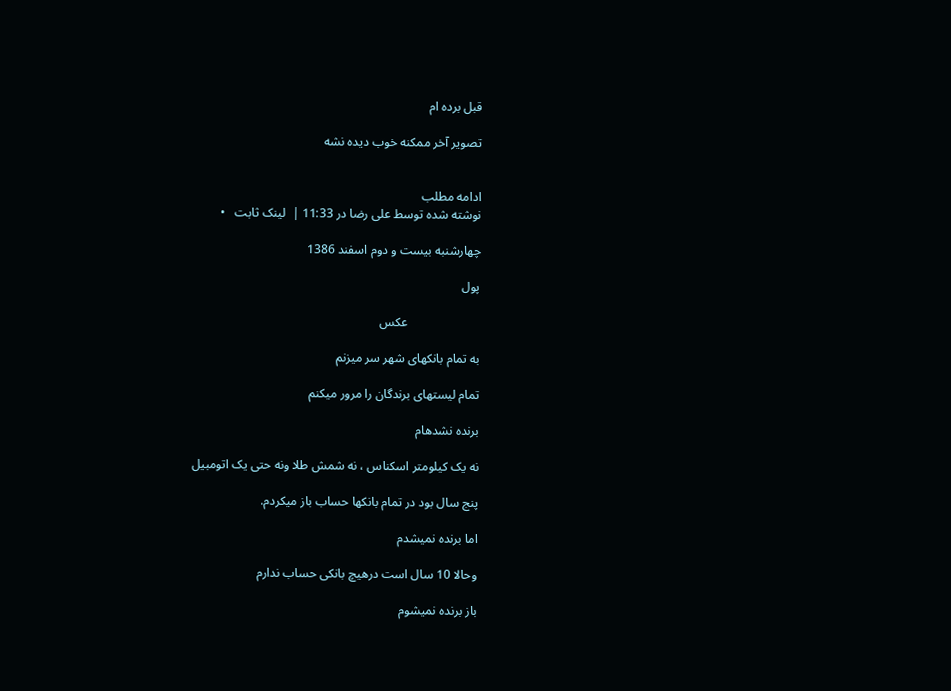قبل برده ام

تصویر آخر ممکنه خوب دیده نشه


ادامه مطلب
نوشته شده توسط علی رضا در 11:33 |  لینک ثابت   •

چهارشنبه بیست و دوم اسفند 1386

پول

                       عکس

به تمام بانکهای شهر سر میزنم

تمام لیستهای برندگان را مرور میکنم

برنده نشدهام

نه یک کیلومتر اسکناس ، نه شمش طلا ونه حتی یک اتومبیل

پنج سال بود در تمام بانکها حساب باز میکردم.

اما برنده نمیشدم

وحالا 10 سال است درهیچ بانکی حساب ندارم

باز برنده نمیشوم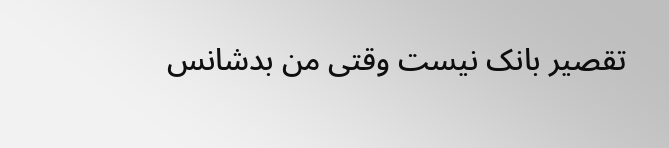تقصیر بانک نیست وقتی من بدشانس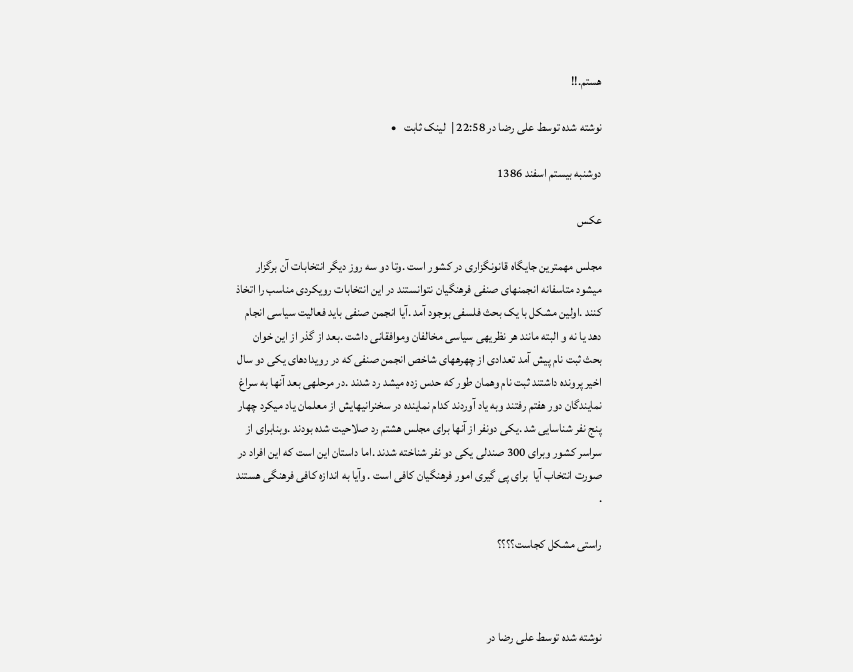هستم.!!

نوشته شده توسط علی رضا در 22:58 |  لینک ثابت   •

دوشنبه بیستم اسفند 1386

عکس

مجلس مهمترین جایگاه قانونگزاری در کشور است .وتا دو سه روز دیگر انتخابات آن برگزار میشود متاسفانه انجمنهای صنفی فرهنگیان نتوانستند در این انتخابات رویکردی مناسب را اتخاذ کنند .اولین مشکل با یک بحث فلسفی بوجود آمد .آیا انجمن صنفی باید فعالیت سیاسی انجام دهد یا نه و البته مانند هر نظریهی سیاسی مخالفان وموافقانی داشت .بعد از گذر از این خوان بحث ثبت نام پیش آمد تعدادی از چهرههای شاخص انجمن صنفی که در رویدادهای یکی دو سال اخیر پرونده داشتند ثبت نام وهمان طور که حدس زده میشد رد شدند .در مرحلهی بعد آنها به سراغ نمایندگان دور هفتم رفتند وبه یاد آوردند کدام نماینده در سخنرانیهایش از معلمان یاد میکرد چهار پنج نفر شناسایی شد .یکی دونفر از آنها برای مجلس هشتم رد صلاحیت شده بودند .وبنابرای از سراسر کشور وبرای 300 صندلی یکی دو نفر شناخته شدند .اما داستان این است که این افراد در صورت انتخاب آیا  برای پی گیری امور فرهنگیان کافی است . وآیا به اندازه کافی فرهنگی هستند .

راستی مشکل کجاست؟؟؟؟



نوشته شده توسط علی رضا در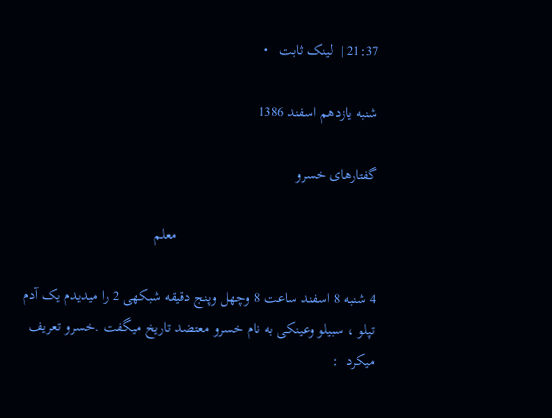21:37 |  لینک ثابت   •

شنبه یازدهم اسفند 1386

گفتارهای خسرو

                                                     معلم

4 شنبه 8 اسفند ساعت 8 وچهل وپنج دقیقه شبکهی 2 را میدیدم یک آدم تپلو ، سبیلو وعینکی به نام خسرو معتضد تاریخ میگفت .خسرو تعریف میکرد  :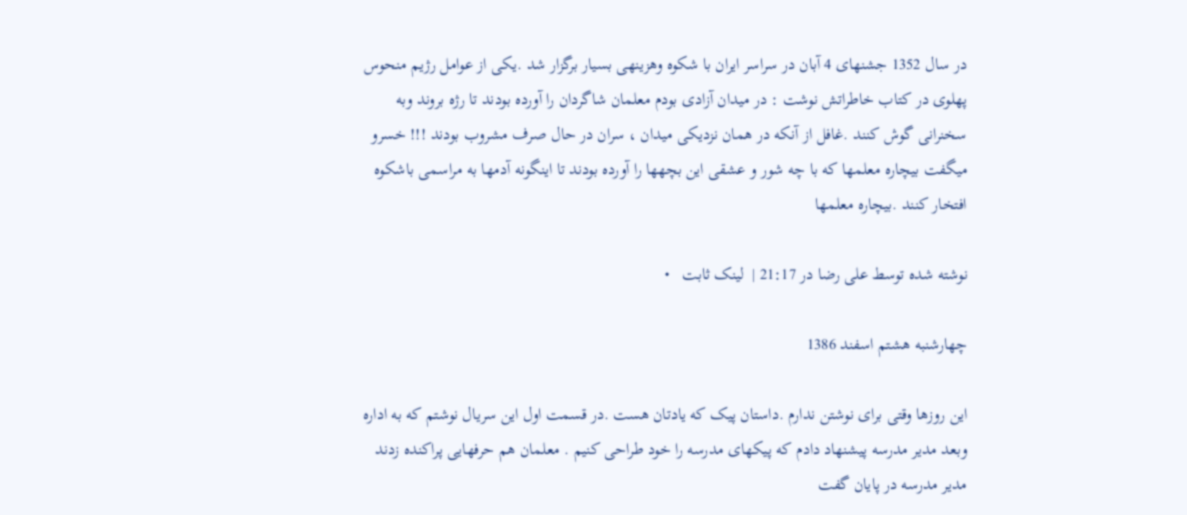در سال 1352 جشنهای 4 آبان در سراسر ایران با شکوه وهزینهی بسیار برگزار شد .یکی از عوامل رژیم منحوس پهلوی در کتاب خاطراتش نوشت : در میدان آزادی بودم معلمان شاگردان را آورده بودند تا رژه بروند وبه سخنرانی گوش کنند .غافل از آنکه در همان نزدیکی میدان ، سران در حال صرف مشروب بودند !!! خسرو میگفت بیچاره معلمها که با چه شور و عشقی این بچهها را آورده بودند تا اینگونه آدمها به مراسمی باشکوه افتخار کنند .بیچاره معلمها

نوشته شده توسط علی رضا در 21:17 |  لینک ثابت   •

چهارشنبه هشتم اسفند 1386

این روزها وقتی برای نوشتن ندارم .داستان پیک که یادتان هست .در قسمت اول این سریال نوشتم که به اداره وبعد مدیر مدرسه پیشنهاد دادم که پیکهای مدرسه را خود طراحی کنیم . معلمان هم حرفهایی پراکنده زدند مدیر مدرسه در پایان گفت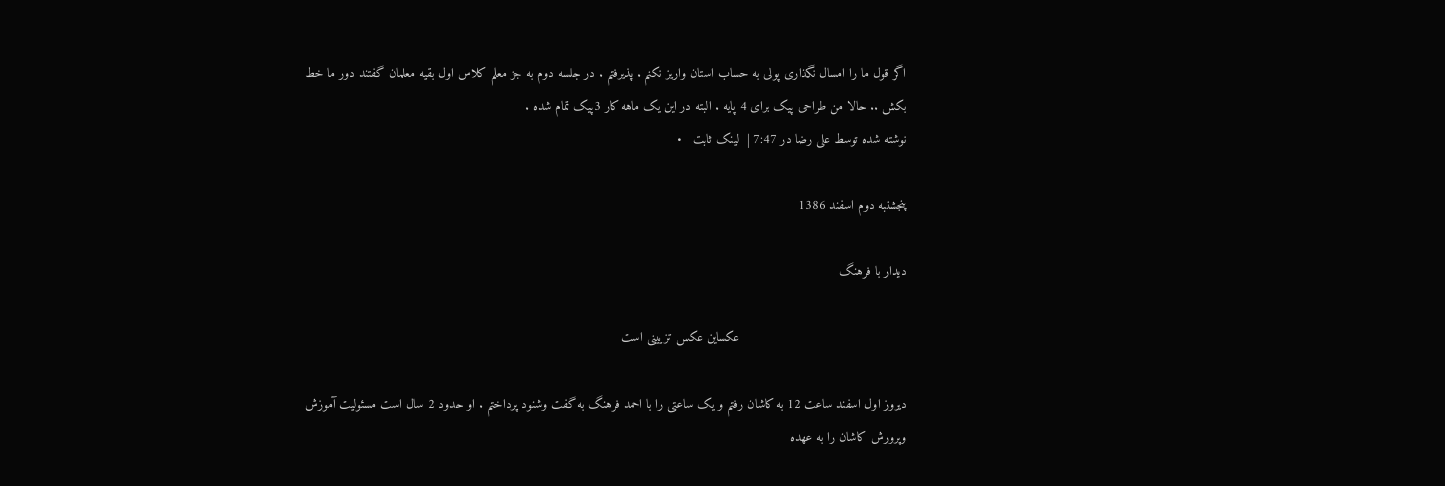اگر قول ما را امسال نگذاری پولی به حساب استان واریز نکنم . پذیرفتم . در جلسه دوم به جز معلم کلاس اول بقیه معلمان گفتند دور ما خط بکش .. حالا من طراحی پیک برای 4 پایه . البته در این یک ماهه کار 3پیک تمام شده .
نوشته شده توسط علی رضا در 7:47 |  لینک ثابت   •

پنجشنبه دوم اسفند 1386

دیدار با فرهنگ

                                            عکساین عکس تزیینی است

دیروز اول اسفند ساعت 12 به کاشان رفتم و یک ساعتی را با احمد فرهنگ به گفت وشنود پرداختم . او حدود 2 سال است مسئولیت آموزش وپرورش کاشان را به عهده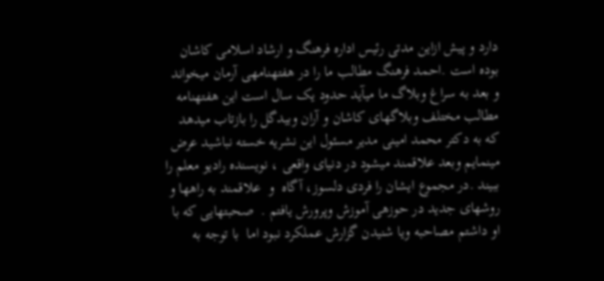دارد و پیش ازاین مدتی رئیس اداره فرهنگ و ارشاد اسلامی کاشان بوده است .احمد فرهنگ مطالب ما را در هفتهنامهی آرمان میخواند و بعد به سراغ وبلاگ ما میآید حدود یک سال است این هفتهنامه مطالب مختلف وبلاگهای کاشان و آران وبیدگل را بازتاب میدهد که به دکتر محمد امینی مدیر مسئول این نشریه خسته نباشید عرض مینمایم وبعد علاقمند میشود در دنیای واقعی ، نویسنده رادیو معلم را ببیند .در مجموع ایشان را فردی دلسوز، آگاه  و  علاقمند به راهها و روشهای جدید در حوزهی آموزش وپرورش یافتم .  صحبتهایی که با او داشتم مصاحبه ویا شنیدن گزارش عملکرد نبود اما  با توجه به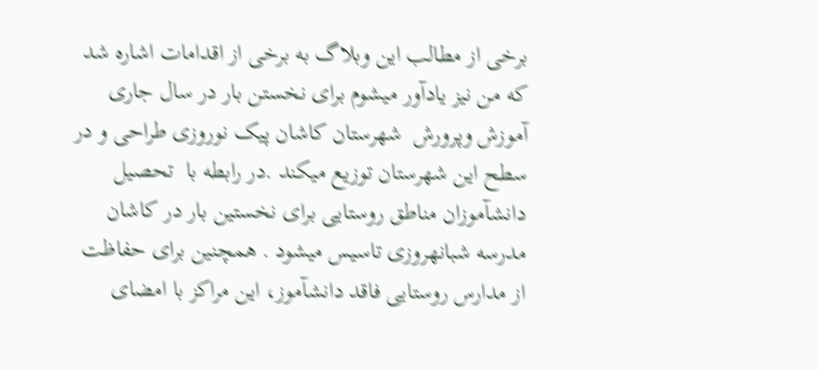برخی از مطالب این وبلاگ به برخی از اقدامات اشاره شد که من نیز یادآور میشوم برای نخستن بار در سال جاری  آموزش وپرورش  شهرستان کاشان پیک نوروزی طراحی و در سطح این شهرستان توزیع میکند .در رابطه با  تحصیل دانشآموزان مناطق روستایی برای نخستین بار در کاشان مدرسه شبانهروزی تاسیس میشود . همچنین برای حفاظت از مدارس روستایی فاقد دانشآموز، این مراکز با امضای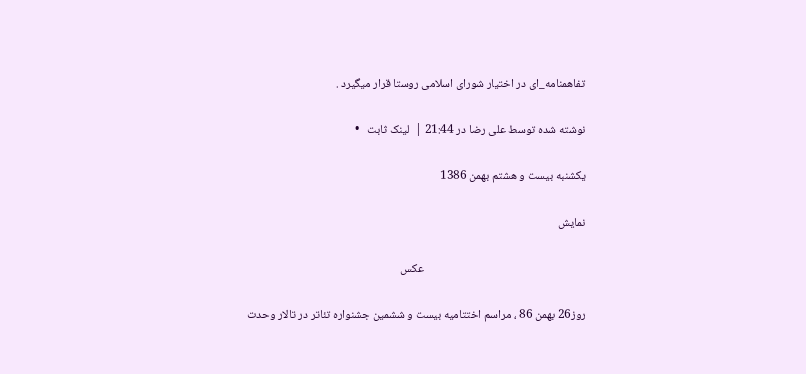تفاهمنامه_ای در اختیار شورای اسلامی روستا قرار میگیرد .

نوشته شده توسط علی رضا در 21:44 |  لینک ثابت   •

یکشنبه بیست و هشتم بهمن 1386

نمایش

                                                             عکس

روز26 بهمن 86 ، مراسم اختتامیه بیست و ششمین جشنواره تئاتر در تالار وحدت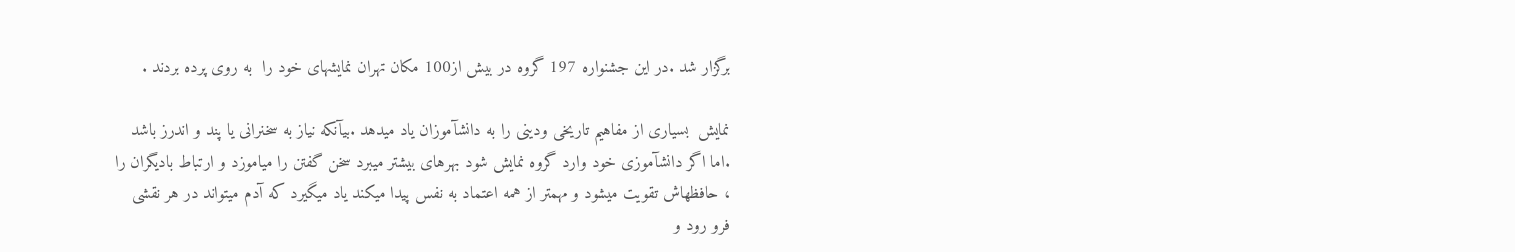برگزار شد .در این جشنواره 197 گروه در بیش از100 مکان تهران نمایشهای خود را  به روی پرده بردند .

نمایش  بسیاری از مفاهیم تاریخی ودینی را به دانشآموزان یاد میدهد .بیآنکه نیاز به سخنرانی یا پند و اندرز باشد .اما اگر دانشآموزی خود وارد گروه نمایش شود بهرهای بیشتر میبرد سخن گفتن را میاموزد و ارتباط بادیگران را ، حافظهاش تقویت میشود و مهمتر از همه اعتماد به نفس پیدا میکند یاد میگیرد که آدم میتواند در هر نقشی فرو رود و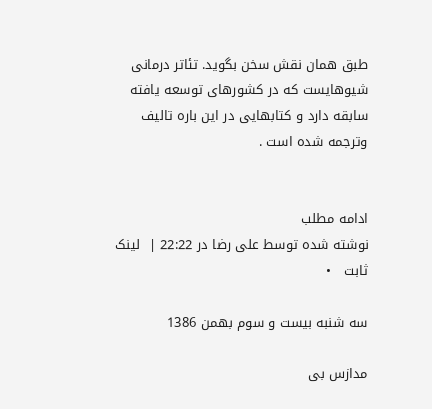طبق همان نقش سخن بگوید. تئاتر درمانی شیوهایست که در کشورهای توسعه یافته سابقه دارد و کتابهایی در این باره تالیف وترجمه شده است .


ادامه مطلب
نوشته شده توسط علی رضا در 22:22 |  لینک ثابت   •

سه شنبه بیست و سوم بهمن 1386

مدازس بی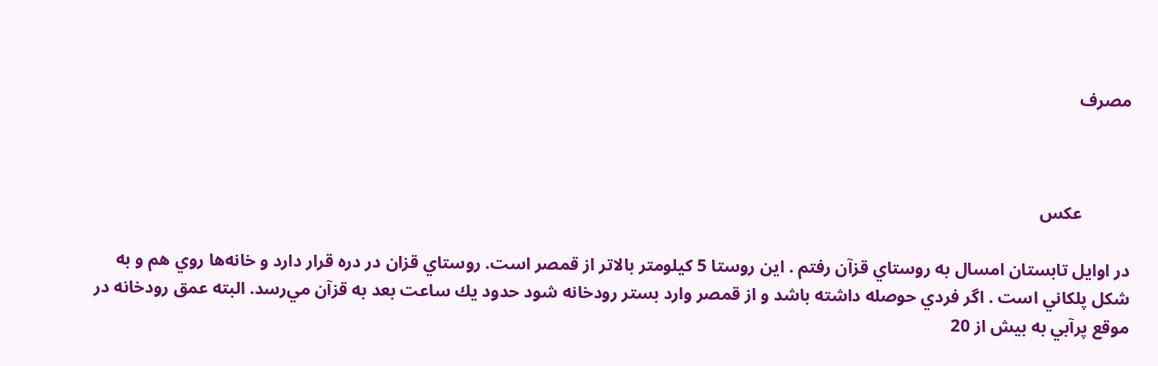مصرف



           عکس

در اوايل تابستان امسال به روستاي قزآن رفتم . اين روستا 5 كيلومتر بالاتر از قمصر است. روستاي قزان در دره قرار دارد و خانه‌ها روي ‌هم و به شكل پلكاني است . اگر فردي حوصله داشته باشد و از قمصر وارد بستر رودخانه شود حدود يك ساعت بعد به قزآن مي‌رسد. البته عمق رودخانه در موقع پرآبي به بيش از 20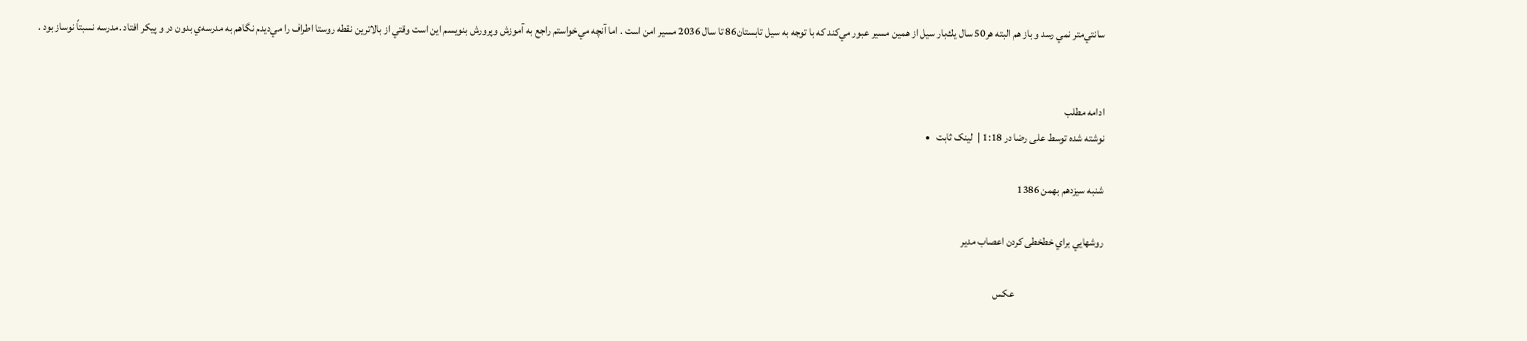سانتي‌متر نمي رسد و باز هم البته هر50 سال يك‌بار سيل از همين مسير عبور مي‌كند كه با توجه به سيل تابستان86 تا سال 2036 مسير امن است . اما آنچه مي‌خواستم راجع به آموزش وپرورش بنويسم اين است وقتي از بالاترين نقطه روستا اطراف را مي‌ديدم نگاهم به مدرسه‌ي بدون در و پيكر افتاد .مدرسه نسبتاً نوساز بود .


ادامه مطلب
نوشته شده توسط علی رضا در 1:18 |  لینک ثابت   •

شنبه سیزدهم بهمن 1386

روشهايي براي خطخطی کردن اعصاب مدير

                                          عکس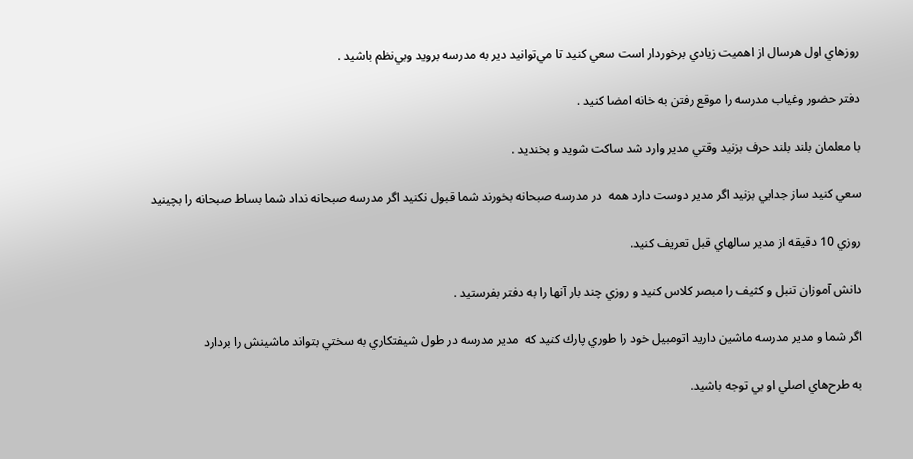روزهاي اول هرسال از اهميت زيادي برخوردار است سعي كنيد تا مي‌توانيد دير به مدرسه برويد وبي‌نظم باشيد .

دفتر حضور وغياب مدرسه را موقع رفتن به خانه امضا كنيد .

با معلمان بلند بلند حرف بزنيد وقتي مدير وارد شد ساكت شويد و بخنديد .

سعي كنيد ساز جدايي بزنيد اگر مدير دوست دارد همه  در مدرسه صبحانه بخورند شما قبول نكنيد اگر مدرسه صبحانه نداد شما بساط صبحانه را بچينيد

روزي 10 دقيقه از مدير سالهاي قبل تعريف كنيد.

دانش آموزان تنبل و كثيف را مبصر كلاس كنيد و روزي چند بار آنها را به دفتر بفرستيد .

اگر شما و مدير مدرسه ماشين داريد اتومبيل خود را طوري پارك كنيد كه  مدير مدرسه در طول شيفتكاري به سختي بتواند ماشينش را بردارد

به طرح‌هاي اصلي او بي توجه باشيد.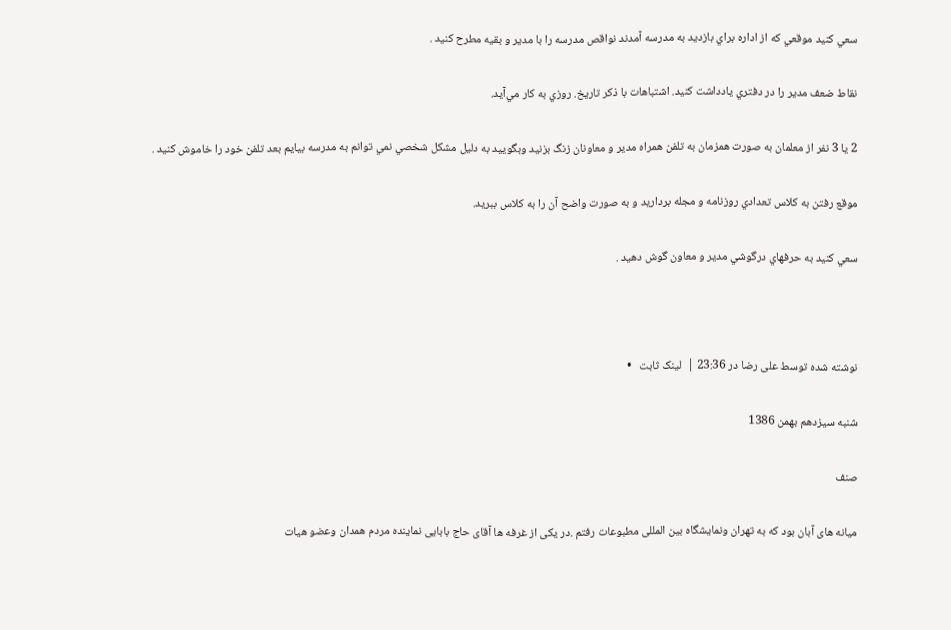سعي كنيد موقعي كه از اداره براي بازديد به مدرسه آمدند نواقص مدرسه را با مدير و بقيه مطرح كنيد .

نقاط ضعف مدير را در دفتري يادداشت كنيد. اشتباهات با ذکر تاریخ. روزي به كار مي‌آيد.

2 يا 3 نفر از معلمان به صورت همزمان به تلفن همراه مدير و معاونان زنگ بزنيد وبگوييد به دليل مشكل شخصي نمي توانم به مدرسه بيايم بعد تلفن خود را خاموش كنيد .

موقع رفتن به كلاس تعدادي روزنامه و مجله برداريد و به صورت واضح آن را به كلاس ببريد.

سعي كنيد به حرفهاي درگوشي مدير و معاون گوش دهيد .



نوشته شده توسط علی رضا در 23:36 |  لینک ثابت   •

شنبه سیزدهم بهمن 1386

صنف

میانه های آبان بود که به تهران ونمایشگاه بین المللی مطبوعات رفتم .در یکی از غرفه ها آقای حاج بابایی نماینده مردم همدان وعضو هیات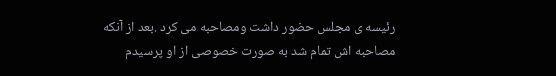رئیسه ی مجلس حضور داشت ومصاحبه می کرد .بعد از آنکه مصاحبه اش تمام شد به صورت خصوصی از او پرسیدم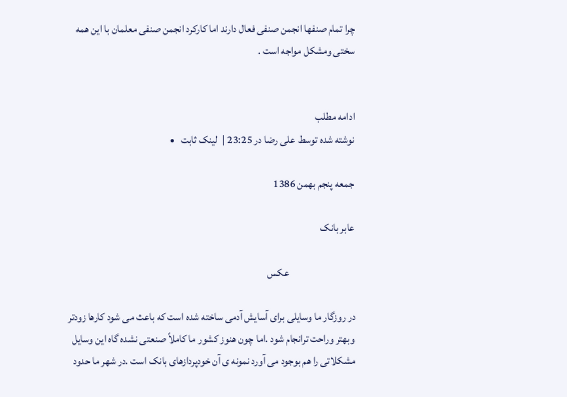چرا تمام صنفها انجمن صنفی فعال دارند اما کارکرد انجمن صنفی معلمان با این همه سختی ومشکل مواجه است .


ادامه مطلب
نوشته شده توسط علی رضا در 23:25 |  لینک ثابت   •

جمعه پنجم بهمن 1386

عابر بانک

                               عکس

در روزگار ما وسایلی برای آسایش آدمی ساخته شده است که باعث می شود کارها زودتر وبهتر وراحت ترانجام شود .اما چون هنوز کشور ما کاملاً صنعتی نشده گاه این وسایل مشکلاتی را هم بوجود می آورد نمونه ی آن خودپردازهای بانک است .در شهر ما حدود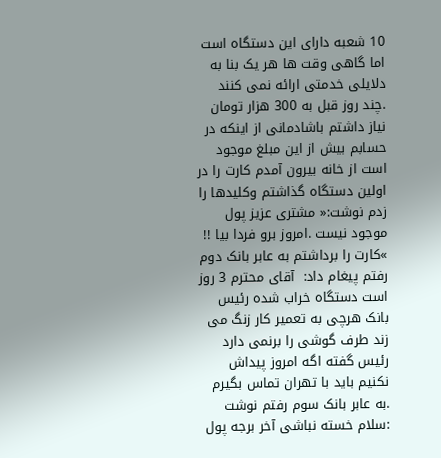10 شعبه دارای این دستگاه است اما گاهی وقت ها هر یک بنا به دلایلی خدمتی ارائه نمی کنند .چند روز قبل به 300 هزار تومان نیاز داشتم باشادمانی از اینکه در حسابم بیش از این مبلغ موجود است از خانه بیرون آمدم کارت را در اولین دستگاه گذاشتم وکلیدها را زدم نوشت:« مشتری عزیز پول موجود نیست .امروز برو فردا بیا !! »کارت را برداشتم به عابر بانک دوم رفتم پیغام داد:  آقای محترم 3 روز است دستگاه خراب شده رئیس بانک هرچی به تعمیر کار زنگ می زند طرف گوشی را برنمی دارد رئیس گفته اگه امروز پیداش نکنیم باید با تهران تماس بگیرم .به عابر بانک سوم رفتم نوشت :سلام خسته نباشی آخر برجه پول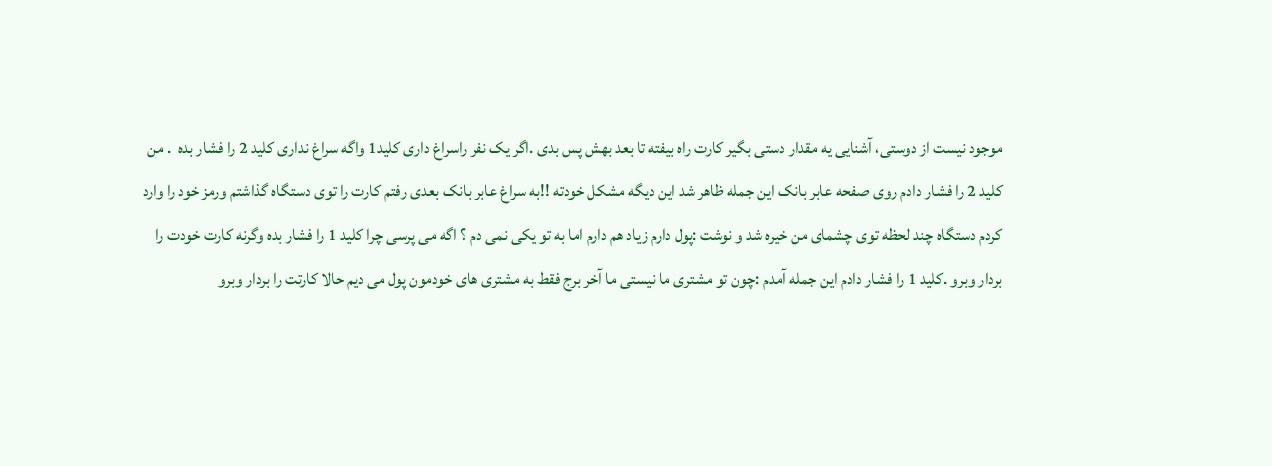موجود نیست از دوستی، آشنایی یه مقدار دستی بگیر کارت راه بیفته تا بعد بهش پس بدی .اگر یک نفر راسراغ داری کلید1 واگه سراغ نداری کلید 2 را فشار بده  . من کلید 2 را فشار دادم روی صفحه عابر بانک این جمله ظاهر شد این دیگه مشکل خودته !!به سراغ عابر بانک بعدی رفتم کارت را توی دستگاه گذاشتم ورمز خود را وارد کردم دستگاه چند لحظه توی چشمای من خیره شد و نوشت :پول دارم زیاد هم دارم اما به تو یکی نمی دم ؟ اگه می پرسی چرا کلید 1 را فشار بده وگرنه کارت خودت را بردار وبرو .کلید 1 را فشار دادم این جمله آمدم :چون تو مشتری ما نیستی ما آخر برج فقط به مشتری های خودمون پول می دیم حالا کارتت را بردار وبرو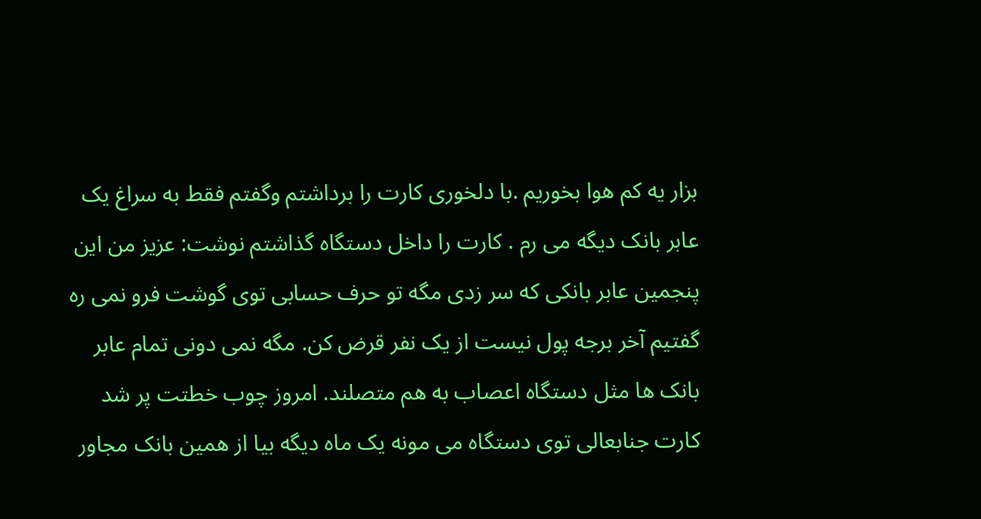بزار یه کم هوا بخوریم .با دلخوری کارت را برداشتم وگفتم فقط به سراغ یک عابر بانک دیگه می رم . کارت را داخل دستگاه گذاشتم نوشت: عزیز من این پنجمین عابر بانکی که سر زدی مگه تو حرف حسابی توی گوشت فرو نمی ره گفتیم آخر برجه پول نیست از یک نفر قرض کن. مگه نمی دونی تمام عابر بانک ها مثل دستگاه اعصاب به هم متصلند. امروز چوب خطتت پر شد کارت جنابعالی توی دستگاه می مونه یک ماه دیگه بیا از همین بانک مجاور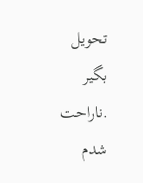تحویل بگیر .ناراحت شدم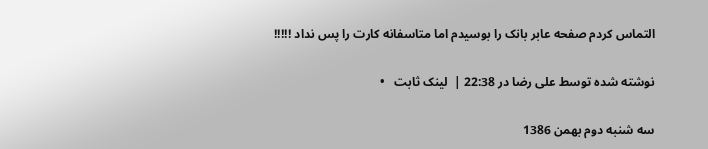التماس کردم صفحه عابر بانک را بوسیدم اما متاسفانه کارت را پس نداد !!!!!

نوشته شده توسط علی رضا در 22:38 |  لینک ثابت   •

سه شنبه دوم بهمن 1386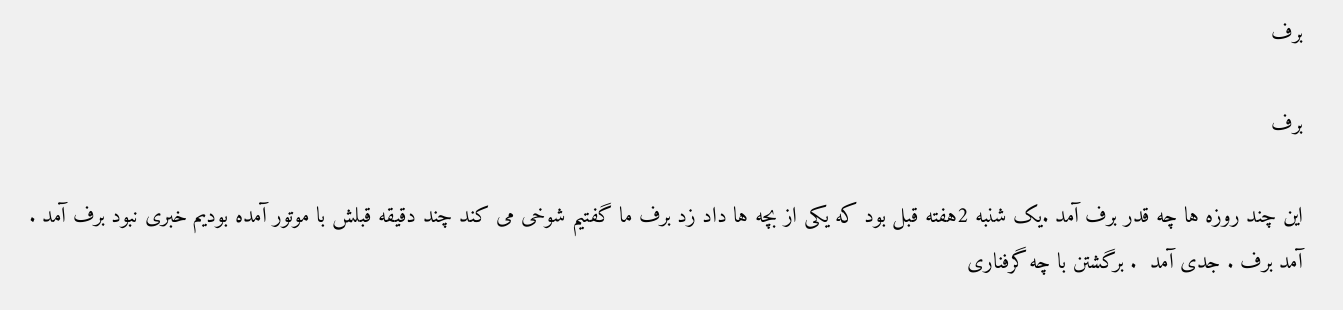برف

برف

این چند روزه ها چه قدر برف آمد .یک شنبه 2هفته قبل بود که یکی از بچه ها داد زد برف ما گفتیم شوخی می کند چند دقیقه قبلش با موتور آمده بودیم خبری نبود برف آمد . آمد برف . جدی آمد  . برگشتن با چه گرفناری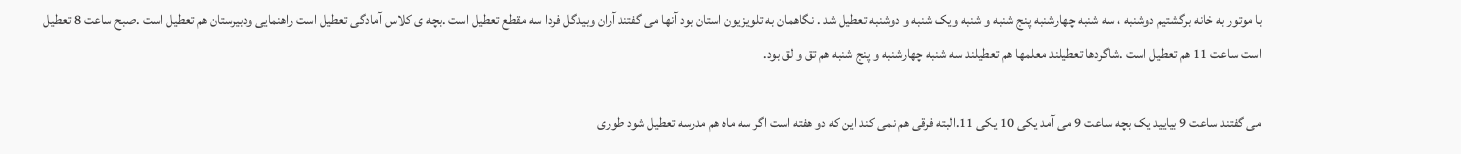با موتور به خانه برگشتیم دوشنبه ، سه شنبه چهارشنبه پنج شنبه و شنبه ویک شنبه و دوشنبه تعطیل شد . نگاهمان به تلویزیون استان بود آنها می گفتند آران وبیدگل فردا سه مقطع تعطیل است .بچه ی کلاس آمادگی تعطیل است راهنمایی ودبیرستان هم تعطیل است .صبح ساعت 8 تعطیل است ساعت 11 هم تعطیل است .شاگردها تعطیلند معلمها هم تعطیلند سه شنبه چهارشنبه و پنج شنبه هم تق و لق بود.

می گفتند ساعت 9 بیایید یک بچه ساعت 9 می آمد یکی 10 یکی 11.البته فرقی هم نمی کند این که دو هفته است اگر سه ماه هم مدرسه تعطیل شود طوری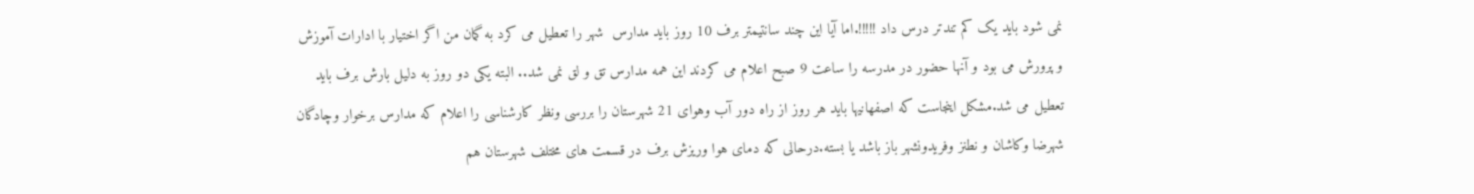نمی شود باید یک کم تندتر درس داد !!!!!.اما آیا این چند سانتیمتر برف 10 روز باید مدارس  شهر را تعطیل می کرد به گمان من اگر اختیار با ادارات آموزش و پرورش می بود و آنها حضور در مدرسه را ساعت 9 صبح اعلام می کردند این همه مدارس تق و لق نمی شد.. البته یکی دو روز به دلیل بارش برف باید تعطیل می شد.مشکل اینجاست که اصفهانیها باید هر روز از راه دور آب وهوای 21 شهرستان را بررسی ونظر کارشناسی را اعلام که مدارس برخوار وچادگان شهرضا وکاشان و نطنز وفریدونشهر باز باشد یا بسته.درحالی که دمای هوا وریزش برف در قسمت های مختلف شهرستان هم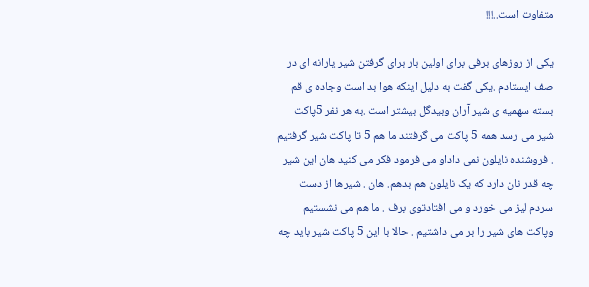متفاوت است..!!!

یکی از روزهای برفی برای اولین بار برای گرفتن شیر یارانه ای در صف ایستادم .یکی گفت به دلیل اینکه هوا بد است وجاده ی قم بسته سهمیه ی شیر آران وبیدگل بیشتر است .به هر نفر 5پاکت شیر می رسد همه 5 پاکت می گرفتند ما هم 5 تا پاکت شیر گرفتیم . فروشنده نایلون نمی داداو می فرمود فکر می کنید هان این شیر چه قدر نان دارد که یک نایلون هم بدهم. هان . شیرها از دست سردم لیز می خورد و می افتادتوی برف . ما هم می نشستیم وپاکت های شیر را بر می داشتیم . حالا با این 5 پاکت شیر باید چه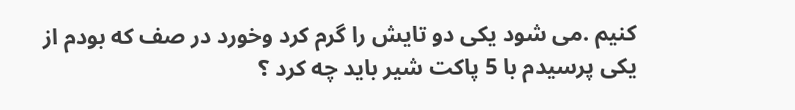کنیم .می شود یکی دو تایش را گرم کرد وخورد در صف که بودم از یکی پرسیدم با 5 پاکت شیر باید چه کرد ؟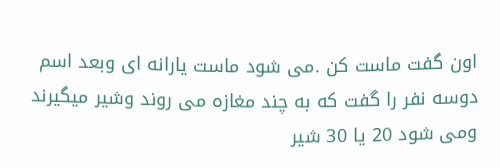اون گفت ماست کن .می شود ماست یارانه ای وبعد اسم دوسه نفر را گفت که به چند مغازه می روند وشیر میگیرند ومی شود 20 یا 30 شیر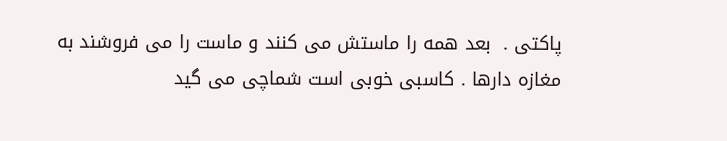پاکتی .  بعد همه را ماستش می کنند و ماست را می فروشند به مغازه دارها . کاسبی خوبی است شماچی می گید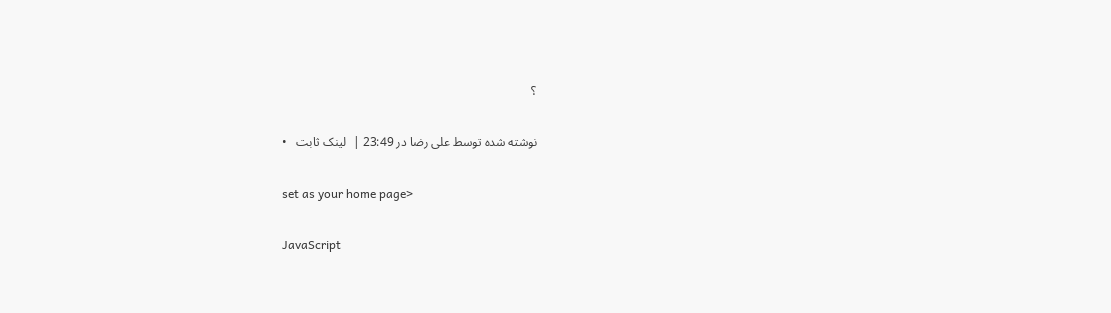؟

نوشته شده توسط علی رضا در 23:49 |  لینک ثابت   •

set as your home page>

JavaScript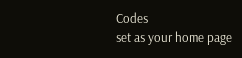Codes
set as your home page